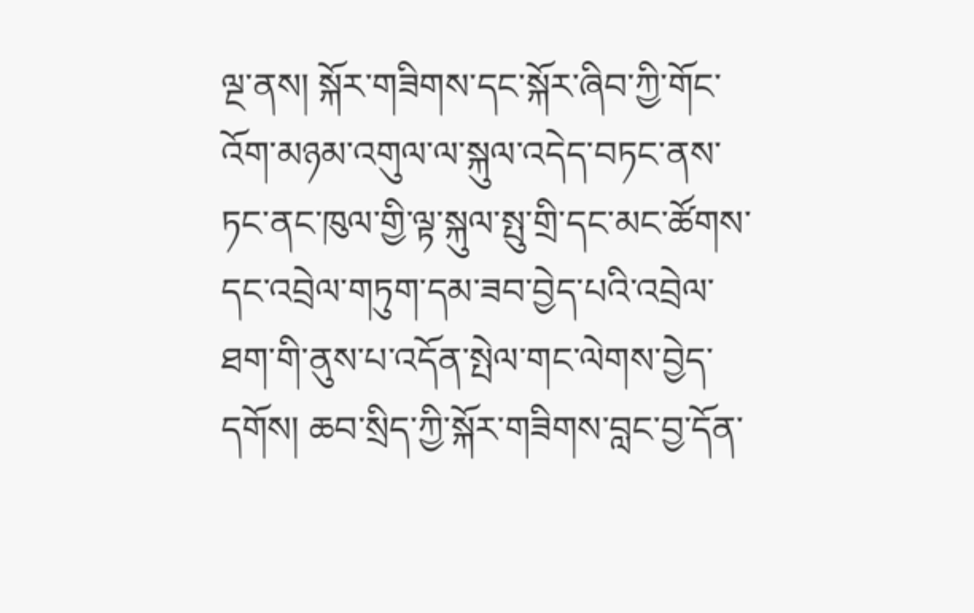ལྔ་ནས། སྐོར་གཟིགས་དང་སྐོར་ཞིབ་ཀྱི་གོང་འོག་མཉམ་འགུལ་ལ་སྐུལ་འདེད་བཏང་ནས་ཏང་ནང་ཁུལ་གྱི་ལྟ་སྐུལ་སྤུ་གྲི་དང་མང་ཚོགས་དང་འབྲེལ་གཏུག་དམ་ཟབ་བྱེད་པའི་འབྲེལ་ཐག་གི་ནུས་པ་འདོན་སྤེལ་གང་ལེགས་བྱེད་དགོས། ཆབ་སྲིད་ཀྱི་སྐོར་གཟིགས་བླང་བྱ་དོན་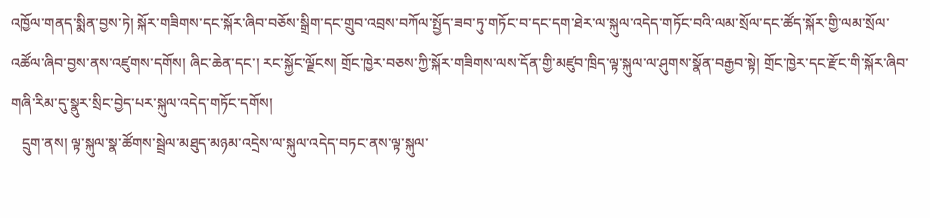འཁྱོལ་གནད་སྨིན་བྱས་ཏེ། སྐོར་གཟིགས་དང་སྐོར་ཞིབ་བཅོས་སྒྲིག་དང་གྲུབ་འབྲས་བཀོལ་སྤྱོད་ཟབ་ཏུ་གཏོང་བ་དང་དག་ཐེར་ལ་སྐུལ་འདེད་གཏོང་བའི་ལམ་སྲོལ་དང་ཚོད་སྐོར་གྱི་ལམ་སྲོལ་འཚོལ་ཞིབ་བྱས་ནས་འཛུགས་དགོས། ཞིང་ཆེན་དང་། རང་སྐྱོང་ལྗོངས། གྲོང་ཁྱེར་བཅས་ཀྱི་སྐོར་གཟིགས་ལས་དོན་གྱི་མཛུབ་ཁྲིད་ལྟ་སྐུལ་ལ་ཤུགས་སྣོན་བརྒྱབ་སྟེ། གྲོང་ཁྱེར་དང་རྫོང་གི་སྐོར་ཞིབ་གཞི་རིམ་དུ་སྣུར་སྲིང་བྱེད་པར་སྐུལ་འདེད་གཏོང་དགོས།
   དྲུག་ནས། ལྟ་སྐུལ་སྣ་ཚོགས་སྦྲེལ་མཐུད་མཉམ་འདྲེས་ལ་སྐུལ་འདེད་བཏང་ནས་ལྟ་སྐུལ་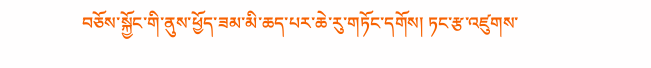བཅོས་སྐྱོང་གི་ནུས་ཕྱོད་ཟམ་མི་ཆད་པར་ཆེ་རུ་གཏོང་དགོས། ཏང་རྩ་འཛུགས་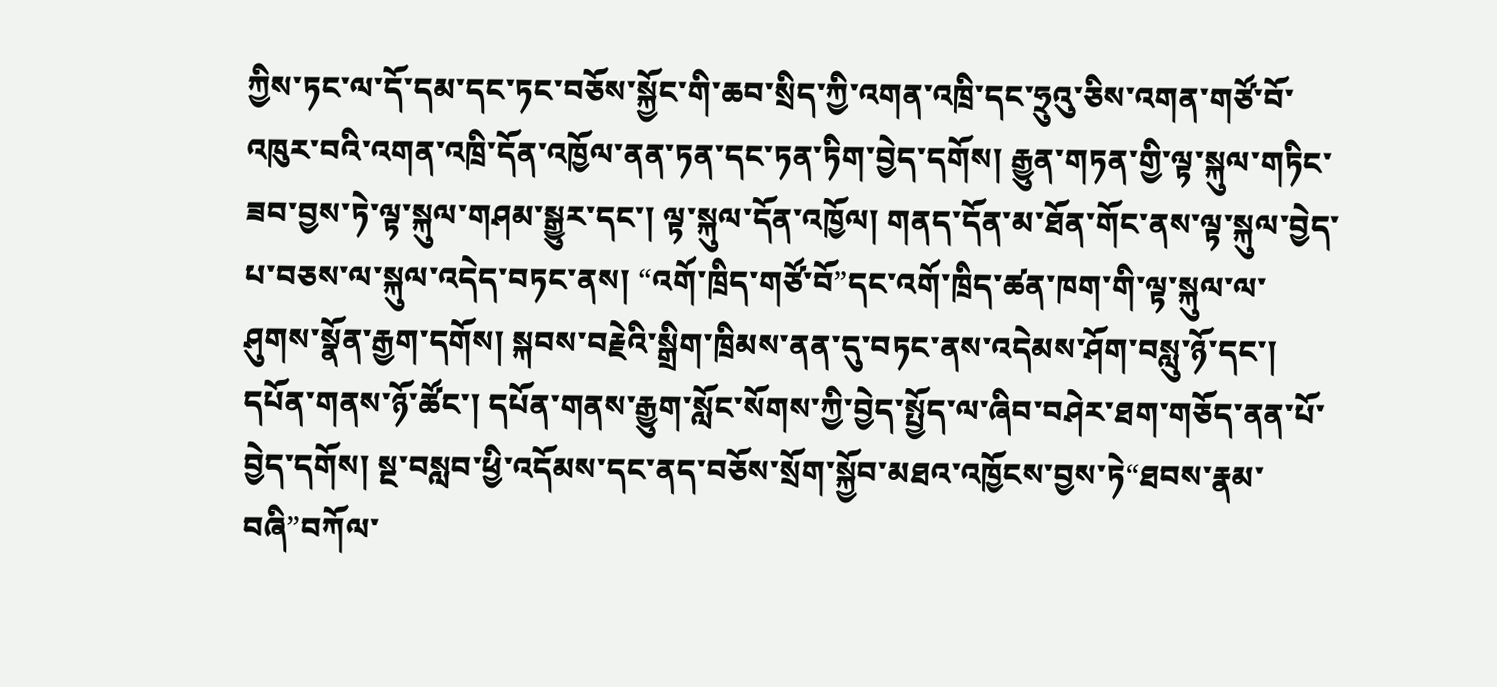ཀྱིས་ཏང་ལ་དོ་དམ་དང་ཏང་བཅོས་སྐྱོང་གི་ཆབ་སྲིད་ཀྱི་འགན་འཁྲི་དང་ཧྲུའུ་ཅིས་འགན་གཙོ་བོ་འཁུར་བའི་འགན་འཁྲི་དོན་འཁྱོལ་ནན་ཏན་དང་ཏན་ཏིག་བྱེད་དགོས། རྒྱུན་གཏན་གྱི་ལྟ་སྐུལ་གཏིང་ཟབ་བྱས་ཏེ་ལྟ་སྐུལ་གཤམ་སྒྱུར་དང་། ལྟ་སྐུལ་དོན་འཁྱོལ། གནད་དོན་མ་ཐོན་གོང་ནས་ལྟ་སྐུལ་བྱེད་པ་བཅས་ལ་སྐུལ་འདེད་བཏང་ནས། “འགོ་ཁྲིད་གཙོ་བོ”དང་འགོ་ཁྲིད་ཚན་ཁག་གི་ལྟ་སྐུལ་ལ་ཤུགས་སྣོན་རྒྱག་དགོས། སྐབས་བརྗེའི་སྒྲིག་ཁྲིམས་ནན་དུ་བཏང་ནས་འདེམས་ཤོག་བསླུ་ཉོ་དང་། དཔོན་གནས་ཉོ་ཚོང་། དཔོན་གནས་རྒྱུག་སློང་སོགས་ཀྱི་བྱེད་སྤྱོད་ལ་ཞིབ་བཤེར་ཐག་གཅོད་ནན་པོ་བྱེད་དགོས། སྔ་བསླབ་ཕྱི་འདོམས་དང་ནད་བཅོས་སྲོག་སྐྱོབ་མཐའ་འཁྱོངས་བྱས་ཏེ“ཐབས་རྣམ་བཞི”བཀོལ་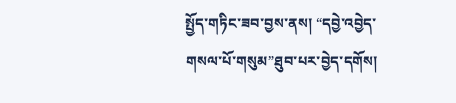སྤྱོད་གཏིང་ཟབ་བྱས་ནས། “དབྱེ་འབྱེད་གསལ་པོ་གསུམ”ཐུབ་པར་བྱེད་དགོས།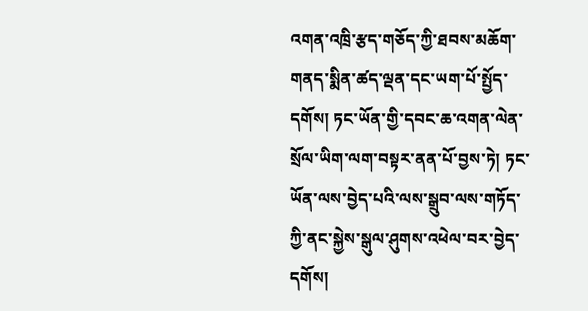འགན་འཁྲི་རྩད་གཅོད་ཀྱི་ཐབས་མཆོག་གནད་སྨིན་ཚད་ལྡན་དང་ཡག་པོ་སྤྱོད་དགོས། ཏང་ཡོན་གྱི་དབང་ཆ་འགན་ལེན་སྲོལ་ཡིག་ལག་བསྟར་ནན་པོ་བྱས་ཏེ། ཏང་ཡོན་ལས་བྱེད་པའི་ལས་སྒྲུབ་ལས་གཏོད་ཀྱི་ནང་སྐྱེས་སྒུལ་ཤུགས་འཕེལ་བར་བྱེད་དགོས།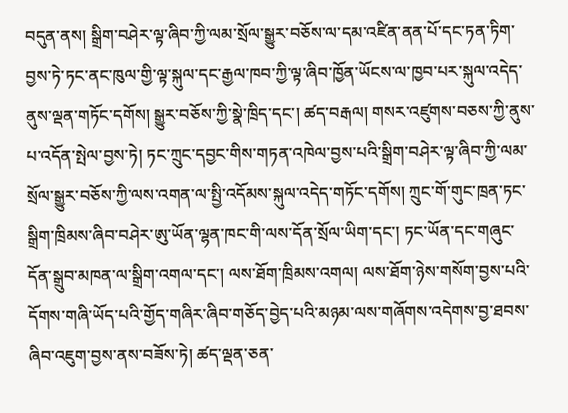བདུན་ནས། སྒྲིག་བཤེར་ལྟ་ཞིབ་ཀྱི་ལམ་སྲོལ་སྒྱུར་བཅོས་ལ་དམ་འཛིན་ནན་པོ་དང་ཏན་ཏིག་བྱས་ཏེ་ཏང་ནང་ཁུལ་གྱི་ལྟ་སྐུལ་དང་རྒྱལ་ཁབ་ཀྱི་ལྟ་ཞིབ་ཁྱོན་ཡོངས་ལ་ཁྱབ་པར་སྐུལ་འདེད་ནུས་ལྡན་གཏོང་དགོས། སྒྱུར་བཅོས་ཀྱི་སྣེ་ཁྲིད་དང་། ཚད་བརྒལ། གསར་འཛུགས་བཅས་ཀྱི་ནུས་པ་འདོན་སྤེལ་བྱས་ཏེ། ཏང་ཀྲུང་དབྱང་གིས་གཏན་འཁེལ་བྱས་པའི་སྒྲིག་བཤེར་ལྟ་ཞིབ་ཀྱི་ལམ་སྲོལ་སྒྱུར་བཅོས་ཀྱི་ལས་འགན་ལ་སྤྱི་འདོམས་སྐུལ་འདེད་གཏོང་དགོས། ཀྲུང་གོ་གུང་ཁྲན་ཏང་སྒྲིག་ཁྲིམས་ཞིབ་བཤེར་ཨུ་ཡོན་ལྷན་ཁང་གི་ལས་དོན་སྲོལ་ཡིག་དང་། ཏང་ཡོན་དང་གཞུང་དོན་སྒྲུབ་མཁན་ལ་སྒྲིག་འགལ་དང་། ལས་ཐོག་ཁྲིམས་འགལ། ལས་ཐོག་ཉེས་གསོག་བྱས་པའི་དོགས་གཞི་ཡོད་པའི་གྱོད་གཞིར་ཞིབ་གཅོད་བྱེད་པའི་མཉམ་ལས་གཞོགས་འདེགས་བྱ་ཐབས་ཞིབ་འཇུག་བྱས་ནས་བཟོས་ཏེ། ཚད་ལྡན་ཅན་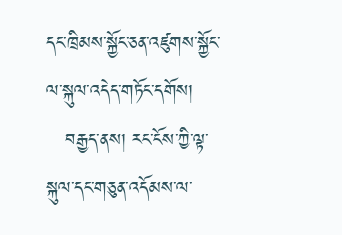དང་ཁྲིམས་སྐྱོང་ཅན་འཛུགས་སྐྱོང་ལ་སྐུལ་འདེད་གཏོང་དགོས།
   བརྒྱད་ནས། རང་ངོས་ཀྱི་ལྟ་སྐུལ་དང་གཅུན་འདོམས་ལ་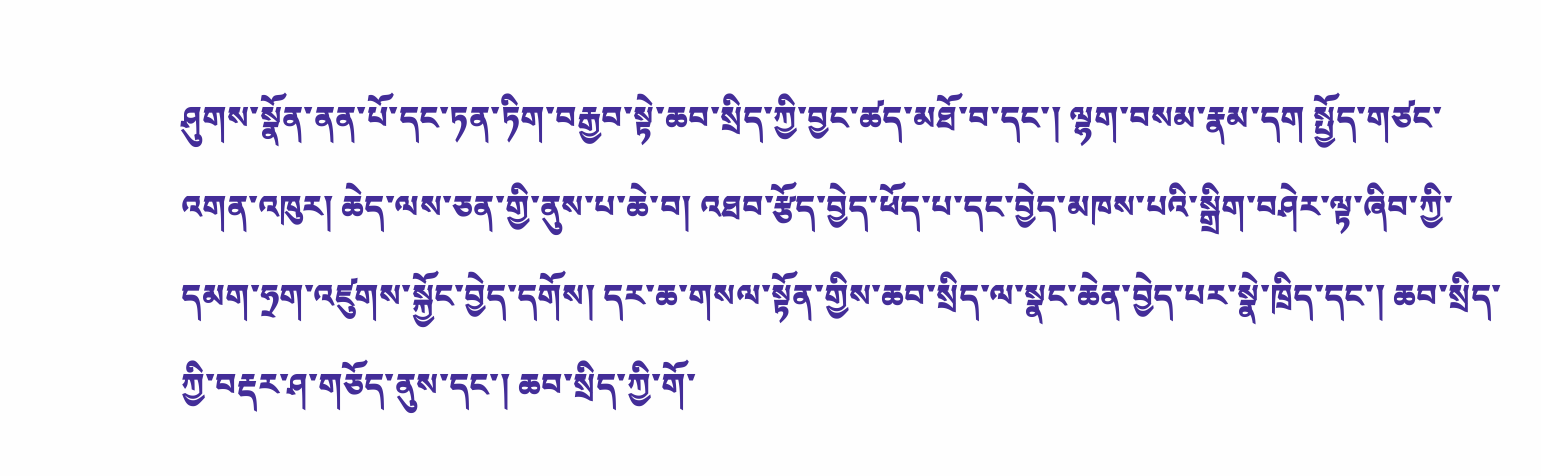ཤུགས་སྣོན་ནན་པོ་དང་ཏན་ཏིག་བརྒྱབ་སྟེ་ཆབ་སྲིད་ཀྱི་བྱང་ཚད་མཐོ་བ་དང་། ལྷག་བསམ་རྣམ་དག སྤྱོད་གཙང་འགན་འཁུར། ཆེད་ལས་ཅན་གྱི་ནུས་པ་ཆེ་བ། འཐབ་རྩོད་བྱེད་ཕོད་པ་དང་བྱེད་མཁས་པའི་སྒྲིག་བཤེར་ལྟ་ཞིབ་ཀྱི་དམག་ཧྲག་འཛུགས་སྐྱོང་བྱེད་དགོས། དར་ཆ་གསལ་སྟོན་གྱིས་ཆབ་སྲིད་ལ་སྣང་ཆེན་བྱེད་པར་སྣེ་ཁྲིད་དང་། ཆབ་སྲིད་ཀྱི་བརྡར་ཤ་གཅོད་ནུས་དང་། ཆབ་སྲིད་ཀྱི་གོ་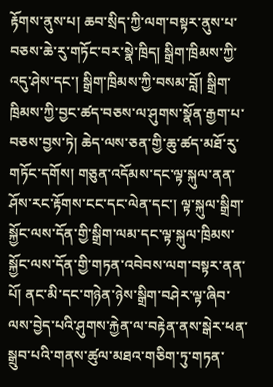རྟོགས་ནུས་པ། ཆབ་སྲིད་ཀྱི་ལག་བསྟར་ནུས་པ་བཅས་ཆེ་རུ་གཏོང་བར་སྣེ་ཁྲིད། སྒྲིག་ཁྲིམས་ཀྱི་འདུ་ཤེས་དང་། སྒྲིག་ཁྲིམས་ཀྱི་བསམ་བློ། སྒྲིག་ཁྲིམས་ཀྱི་བྱང་ཚད་བཅས་ལ་ཤུགས་སྣོན་རྒྱག་པ་བཅས་བྱས་ཏེ། ཆེད་ལས་ཅན་གྱི་ཆུ་ཚད་མཐོ་རུ་གཏོང་དགོས། གཅུན་འདོམས་དང་ལྟ་སྐུལ་ནན་ཤོས་རང་རྟོགས་ངང་དང་ལེན་དང་། ལྟ་སྐུལ་སྒྲིག་སྐྱོང་ལས་དོན་གྱི་སྒྲིག་ལམ་དང་ལྟ་སྐུལ་ཁྲིམས་སྐྱོང་ལས་དོན་གྱི་གཏན་འབེབས་ལག་བསྟར་ནན་པོ། ནང་མི་དང་གཉེན་ཉེས་སྒྲིག་བཤེར་ལྟ་ཞིབ་ལས་བྱེད་པའི་ཤུགས་རྐྱེན་ལ་བརྟེན་ནས་སྒེར་ཕན་སྒྲུབ་པའི་གནས་ཚུལ་མཐའ་གཅིག་ཏུ་གཏན་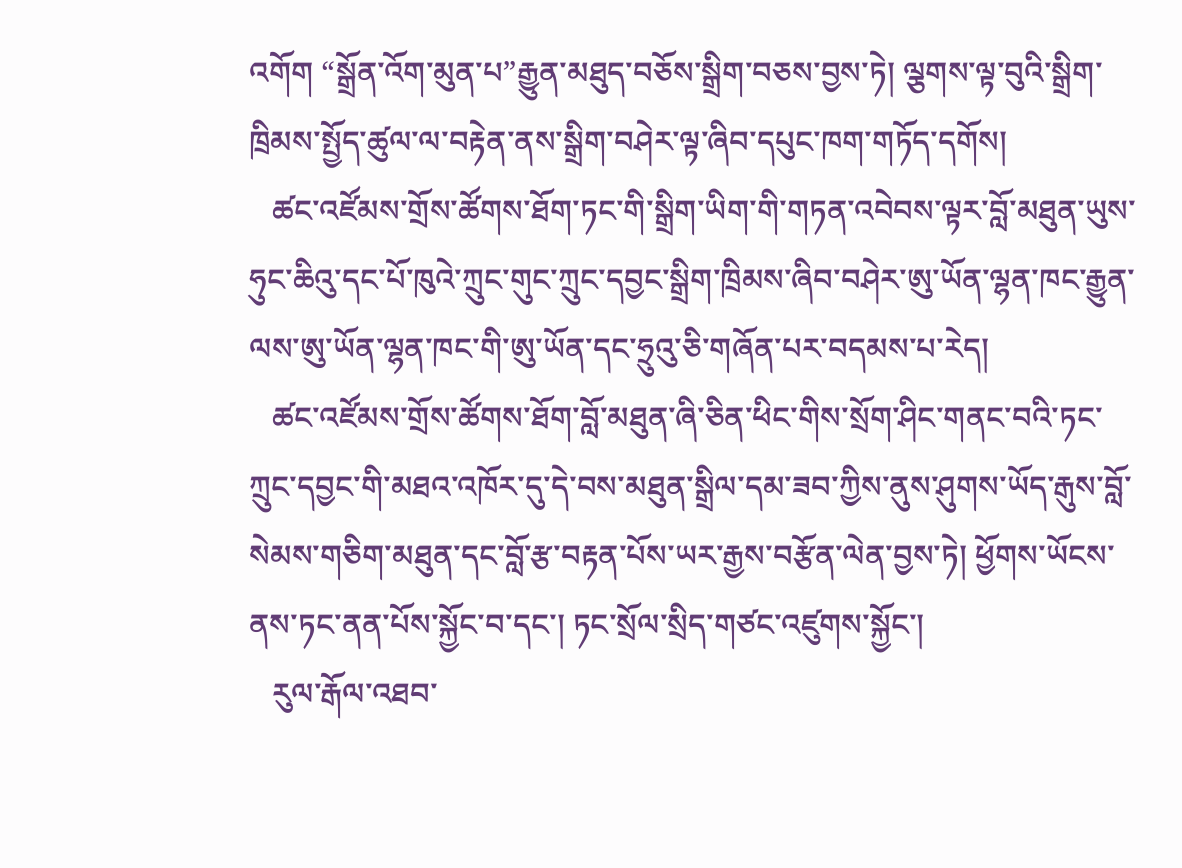འགོག “སྒྲོན་འོག་མུན་པ”རྒྱུན་མཐུད་བཅོས་སྒྲིག་བཅས་བྱས་ཏེ། ལྕགས་ལྟ་བུའི་སྒྲིག་ཁྲིམས་སྤྱོད་ཚུལ་ལ་བརྟེན་ནས་སྒྲིག་བཤེར་ལྟ་ཞིབ་དཔུང་ཁག་གཏོད་དགོས།
   ཚང་འཛོམས་གྲོས་ཚོགས་ཐོག་ཏང་གི་སྒྲིག་ཡིག་གི་གཏན་འབེབས་ལྟར་བློ་མཐུན་ཡུས་ཧུང་ཆིའུ་དང་པོ་ཁུའེ་ཀྲུང་གུང་ཀྲུང་དབྱང་སྒྲིག་ཁྲིམས་ཞིབ་བཤེར་ཨུ་ཡོན་ལྷན་ཁང་རྒྱུན་ལས་ཨུ་ཡོན་ལྷན་ཁང་གི་ཨུ་ཡོན་དང་ཧྲུའུ་ཅི་གཞོན་པར་བདམས་པ་རེད།
   ཚང་འཛོམས་གྲོས་ཚོགས་ཐོག་བློ་མཐུན་ཞི་ཅིན་ཕིང་གིས་སྲོག་ཤིང་གནང་བའི་ཏང་ཀྲུང་དབྱང་གི་མཐའ་འཁོར་དུ་དེ་བས་མཐུན་སྒྲིལ་དམ་ཟབ་ཀྱིས་ནུས་ཤུགས་ཡོད་རྒུས་བློ་སེམས་གཅིག་མཐུན་དང་བློ་རྩ་བརྟན་པོས་ཡར་རྒྱས་བརྩོན་ལེན་བྱས་ཏེ། ཕྱོགས་ཡོངས་ནས་ཏང་ནན་པོས་སྐྱོང་བ་དང་། ཏང་སྲོལ་སྲིད་གཙང་འཛུགས་སྐྱོང་།
   རུལ་རྒོལ་འཐབ་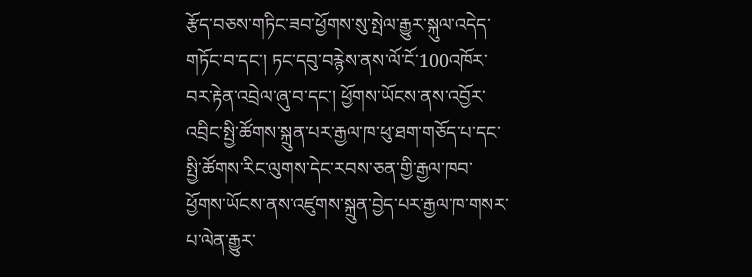རྩོད་བཅས་གཏིང་ཟབ་ཕྱོགས་སུ་སྤེལ་རྒྱུར་སྐུལ་འདེད་གཏོང་བ་དང་། ཏང་དབུ་བརྙེས་ནས་ལོ་ངོ་100འཁོར་བར་རྟེན་འབྲེལ་ཞུ་བ་དང་། ཕྱོགས་ཡོངས་ནས་འབྱོར་འབྲིང་སྤྱི་ཚོགས་སྐྲུན་པར་རྒྱལ་ཁ་ཕུ་ཐག་གཅོད་པ་དང་སྤྱི་ཚོགས་རིང་ལུགས་དེང་རབས་ཅན་གྱི་རྒྱལ་ཁབ་ཕྱོགས་ཡོངས་ནས་འཛུགས་སྐྲུན་བྱེད་པར་རྒྱལ་ཁ་གསར་པ་ལེན་རྒྱུར་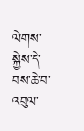ལེགས་སྐྱེས་དེ་བས་ཆེ་བ་འབུལ་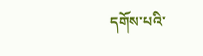དགོས་པའི་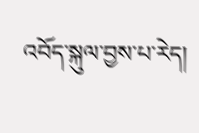འབོད་སྐུལ་བྱས་པ་རེད།